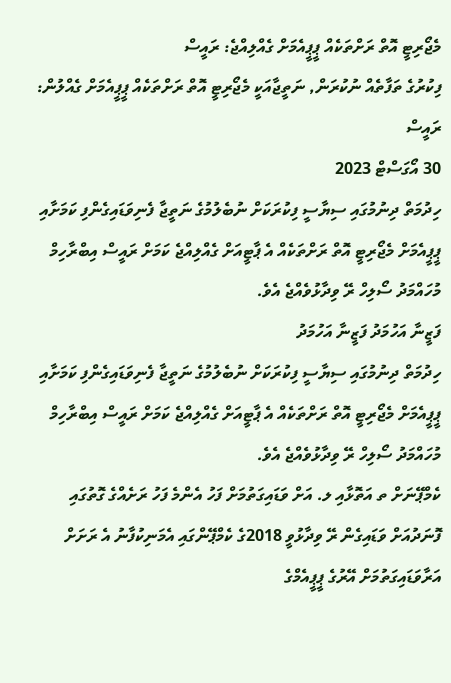މެޖޯރިޓީ އޮތް ރަށްތަކެއް ޕީޕީއެމަށް ގެއްލިއްޖެ: ރައީސް
ފިކުރުގެ ތަފާތެއް ނުކުރަން, ނަތީޖާއަކީ މެޖޯރިޓީ އޮތް ރަށްތަކެއް ޕީޕީއެމަށް ގެއްލުން: ރައީސް
30 އޯގަސްޓް 2023
ހިދުމަތް ދިނުމުގައި ސިޔާސީ ފިކުރަކަށް ނުބެލުމުގެ ނަތީޖާ ފެނިވަޑައިގެންފި ކަމަށާއި ޕީޕީއެމަށް މެޖޯރިޓީ އޮތް ރަށްތަކެއް އެ ޕާޓީއަށް ގެއްލިއްޖެ ކަމަށް ރައީސް އިބްރާހިމް މުހައްމަދު ސޯލިހް ރޭ ވިދާޅުވެއްޖެ އެވެ.
ފަޒީނާ އަހުމަދު ފަޒީނާ އަހުމަދު
ހިދުމަތް ދިނުމުގައި ސިޔާސީ ފިކުރަކަށް ނުބެލުމުގެ ނަތީޖާ ފެނިވަޑައިގެންފި ކަމަށާއި ޕީޕީއެމަށް މެޖޯރިޓީ އޮތް ރަށްތަކެއް އެ ޕާޓީއަށް ގެއްލިއްޖެ ކަމަށް ރައީސް އިބްރާހިމް މުހައްމަދު ސޯލިހް ރޭ ވިދާޅުވެއްޖެ އެވެ.
ކެމްޕޭނަށް ތ އަތޮޅާއި ލ. އަށް ވަޑައިގަތުމަށް ފަހު އެންމެ ފަހު ރަށެއްގެ ގޮތުގައި ފޮނަދުއަށް ވަޑައިގެން ރޭ ވިދާޅުވީ 2018ގެ ކެމްޕޭންގައި އެމަނިކުފާނު އެ ރަށަށް އަރާވަޑައިގަތުމަށް އޭރުގެ ޕީޕީއެމްގެ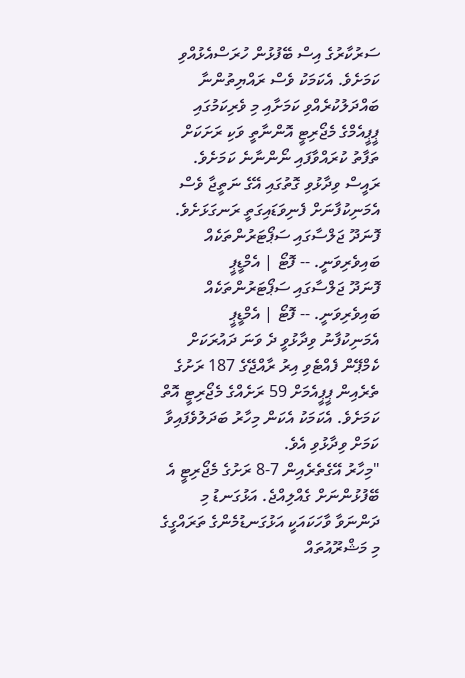ސަރުކާރުގެ އިސް ބޭފުޅުން ހުރަސްއެޅުއްވި ކަމަށެވެ. އެކަމަކު ވެސް ރައްޔިތުންނާ ބައްދަލުކުރެއްވި ކަމަށާއި މި ވެރިކަމުގައި ޕީޕީއެމްގެ މެޖޯރިޓީ އޮންނާތީ ވަކި ރަށަކަށް ތަފާތު ކުރައްވާފައި ނޯންނާނެ ކަމަށެވެ.
ރައީސް ވިދާޅުވި ގޮތުގައި އޭގެ ނަތީޖާ ވެސް އެމަނިކުފާނަށް ފެނިވަޑައިގަތީ ރަނގަޅަށެވެ.
ފޮނަދޫ ޖަލްސާގައި ސަޕޯޓަރުންތަކެއް ބައިވެރިވަނީ. -- ފޮޓޯ | އެމްޑީޕީ
ފޮނަދޫ ޖަލްސާގައި ސަޕޯޓަރުންތަކެއް ބައިވެރިވަނީ. -- ފޮޓޯ | އެމްޑީޕީ
އެމަނިކުފާނު ވިދާޅުވީ ދެ ވަނަ ދައުރަކަށް ކެމްޕޭން ފެއްޓެވި އިރު ރާއްޖޭގެ 187 ރަށުގެ ތެރެއިން ޕީޕީއެމަށް 59 ރަށެއްގެ މެޖޯރިޓީ އޮތް ކަމަށެވެ. އެކަމަކު އެކަން މިހާރު ބަދަލުވެފައިވާ ކަމަށް ވިދާޅުވި އެވެ.
"މިހާރު އޭގެތެރެއިން 7-8 ރަށުގެ މެޖޯރިޓީ އެ ބޭފުޅުންނަށް ގެއްލިއްޖެ. އަޅުގަނޑު މި ދަންނަވާ ވާހަކައަކީ އަޅުގަނޑުމެންގެ ތަރައްގީގެ މި މަޝްރޫއުތައް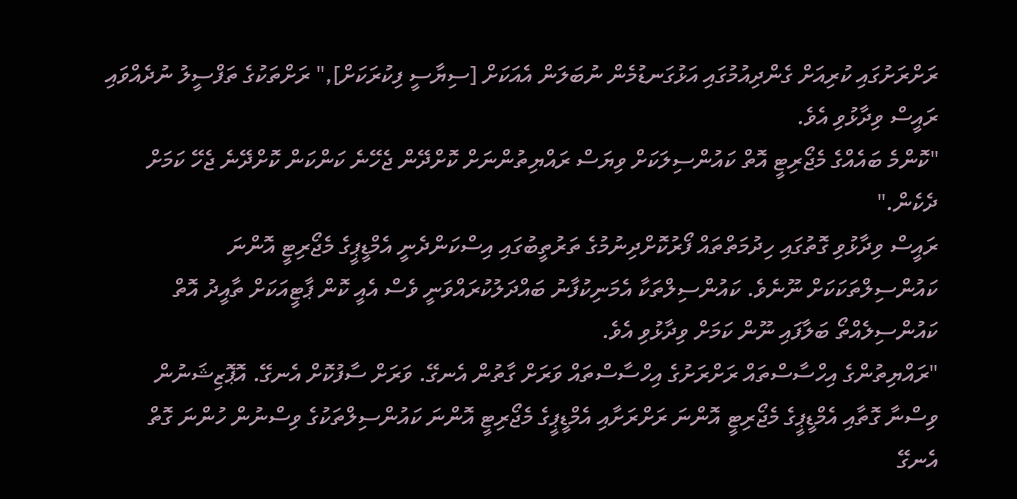ރަށްރަށުގައި ކުރިއަށް ގެންދިއުމުގައި އަޅުގަނޑުމެން ނުބަލަން އެއަކަށް [ސިޔާސީ ފިކުރަކަށް]," ރަށްތަކުގެ ތަފްސީލު ނުދެއްވައި ރައީސް ވިދާޅުވި އެވެ.
"ކޮންމެ ބައެއްގެ މެޖޯރިޓީ އޮތް ކައުންސިލަކަށް ވިޔަސް ރައްޔިތުންނަށް ކޮށްދޭން ޖެހޭނެ ކަންކަން ކޮށްދޭނެ ޖެހޭ ކަމަށް ދެކެން."
ރައީސް ވިދާޅުވި ގޮތުގައި ހިދުމަތްތައް ފޯރުކޮށްދިނުމުގެ ތަރުތީބުގައި އިސްކަންދެނީ އެމްޑީޕީގެ މެޖޯރިޓީ އޮންނަ ކައުންސިލްތަކަކަށް ނޫނެވެ. ކައުންސިލްތަކާ އެމަނިކުފާނު ބައްދަލުކުރައްވަނީ ވެސް އެއީ ކޮން ޕާޓީއަކަށް ތާއީދު އޮތް ކައުންސިލެއްތޯ ބަލާފައި ނޫން ކަމަށް ވިދާޅުވި އެވެ.
"ރައްޔިތުންގެ އިހްސާސްތައް ރަށްރަށުގެ އިހްސާސްތައް ވަރަށް ގާތުން އެނގޭ. ވަރަށް ސާފުކޮށް އެނގޭ. އޮޕޮޒިޝަނުން ވިސްނާ ގޮތާއި އެމްޑީޕީގެ މެޖޯރިޓީ އޮންނަ ރަށްރަށާއި އެމްޑީޕީގެ މެޖޯރިޓީ އޮންނަ ކައުންސިލްތަކުގެ ވިސްނުން ހުންނަ ގޮތް އެނގޭ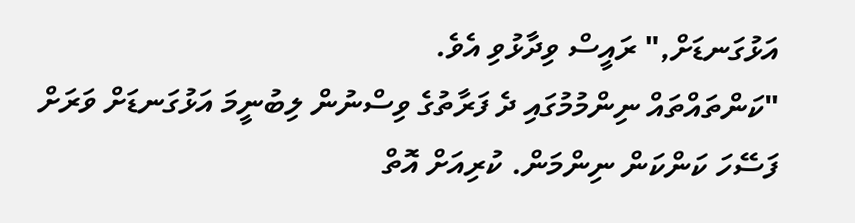އަޅުގަނޑަށް," ރައީސް ވިދާޅުވި އެވެ.
"ކަންތައްތައް ނިންމުމުގައި ދެ ފަރާތުގެ ވިސްނުން ލިބުނީމަ އަޅުގަނޑަށް ވަރަށް ފަސޭހަ ކަންކަން ނިންމަން. ކުރިއަށް އޮތް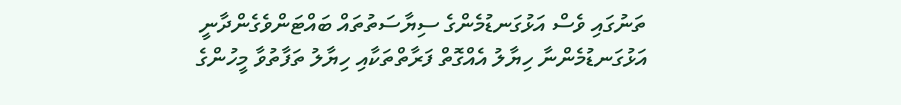ތަނުގައި ވެސް އަޅުގަނޑުމެންގެ ސިޔާސަތުތައް ބައްޓަންވެގެންދާނީ އަޅުގަނޑުމެންނާ ހިޔާލު އެއްގޮތް ފަރާތްތަކާއި ހިޔާލު ތަފާތުވާ މީހުންގެ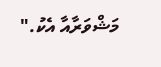މަޝްވަރާއާ އެކު."